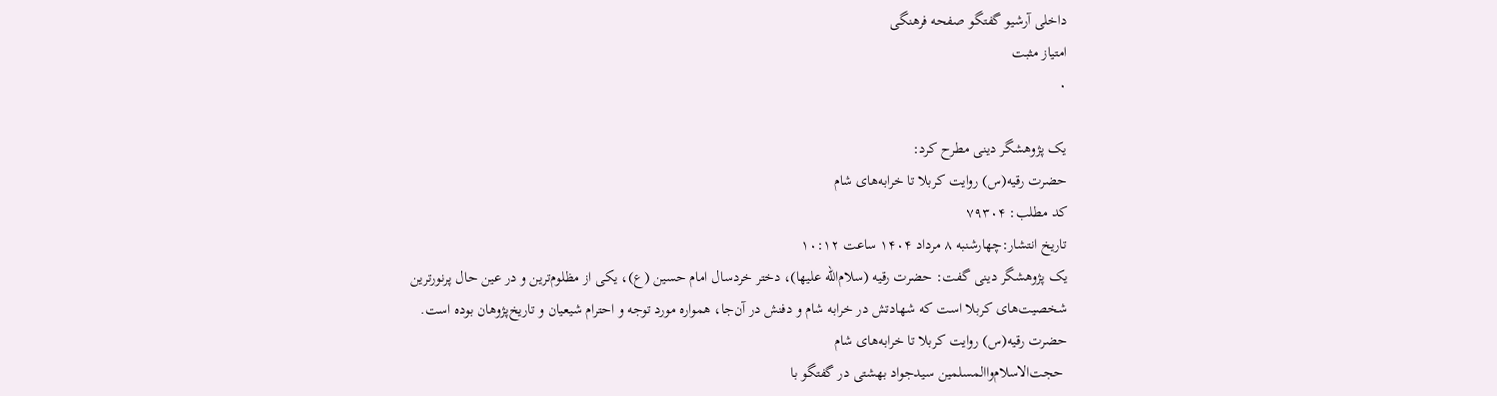داخلی آرشيو گفتگو صفحه فرهنگی
امتیاز مثبت
۰

یک پژوهشگر دینی مطرح کرد:
حضرت رقیه(س) روایت کربلا تا خرابه‌های شام
کد مطلب: ۷۹۳۰۴
تاریخ انتشار:چهارشنبه ۸ مرداد ۱۴۰۴ ساعت ۱۰:۱۲
یک پژوهشگر دینی گفت: حضرت رقیه (سلام‌الله علیها)، دختر خردسال امام حسین (ع)، یکی از مظلوم‌ترین و در عین حال پرنورترین شخصیت‌های کربلا است که شهادتش در خرابه شام و دفنش در آن‌جا، همواره مورد توجه و احترام شیعیان و تاریخ‌پژوهان بوده است.
حضرت رقیه(س) روایت کربلا تا خرابه‌های شام
 حجت‌الاسلام‌واالمسلمین سیدجواد بهشتی در گفتگو با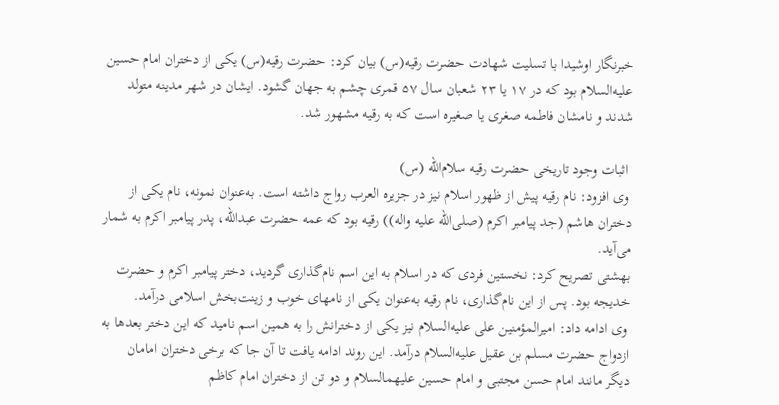خبرنگار اوشیدا با تسلیت شهادت حضرت رقیه(س) بیان کرد: حضرت رقیه(س) یکی از دختران امام حسین علیه‌السلام بود که در ۱۷ یا ۲۳ شعبان سال ۵۷ قمری چشم به جهان گشود. ایشان در شهر مدینه متولد شدند و نامشان فاطمه صغری یا صغیره است که به رقیه مشهور شد.

 اثبات وجود تاریخی حضرت رقیه سلام‌الله (س)
 وی افزود: نام رقیه پیش از ظهور اسلام نیز در جزیره العرب رواج داشته است. به‌عنوان نمونه، نام یکی از دختران هاشم (جد پیامبر اکرم (صلی‌الله علیه واله)) رقیه بود که عمه حضرت عبداللّه، پدر پیامبر اکرم به شمار می‌آید.
بهشتی تصریح کرد: نخستین فردی که در اسلام به این اسم نام‌گذاری گردید، دختر پیامبر اکرم و حضرت خدیجه بود. پس از این نام‌گذاری، نام رقیه به‌عنوان یکی از نامهای خوب و زینت‌بخش اسلامی درآمد.
 وی ادامه داد: امیرالمؤمنین علی علیه‌السلام نیز یکی از دخترانش را به همین اسم نامید که این دختر بعدها به ازدواج حضرت مسلم بن عقیل علیه‌السلام درآمد. این روند ادامه یافت تا آن جا که برخی دختران امامان دیگر مانند امام حسن مجتبی و امام حسین علیهمالسلام و دو تن از دختران امام کاظم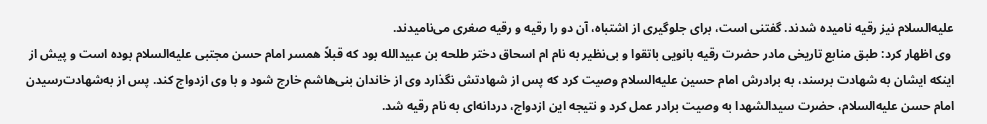علیه‌السلام نیز رقیه نامیده شدند. گفتنی است، برای جلوگیری از اشتباه، آن دو را رقیه و رقیه صغری می‌نامیدند.
 وی اظهار کرد: طبق منابع تاریخی مادر حضرت رقیه بانویی باتقوا و بی‌نظیر به نام ام اسحاق دختر طلحه بن عبیدالله بود که قبلاً همسر امام حسن مجتبی علیه‌السلام بوده است و پیش از اینکه ایشان به شهادت برسند، به برادرش امام حسین علیه‌السلام وصیت کرد که پس از شهادتش نگذارد وی از خاندان بنی‌هاشم خارج شود و با وی ازدواج کند. پس از به‌شهادت‌رسیدن امام حسن علیه‌السلام، حضرت سیدالشهدا به وصیت برادر عمل کرد و نتیجه این ازدواج، دردانه‌ای به نام رقیه شد.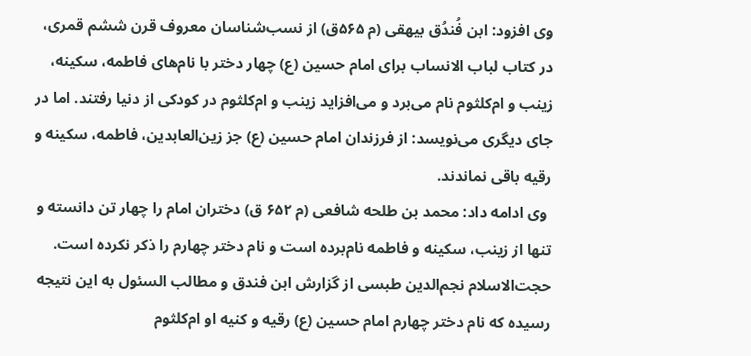وی افزود: ابن فُندُق بیهقی (م ۵۶۵ق) از نسب‌شناسان معروف قرن ششم قمری، در کتاب لباب الانساب برای امام حسین (ع) چهار دختر با نام‌های فاطمه، سکینه، زینب و ام‌کلثوم نام می‌برد و می‌افزاید زینب و ام‌کلثوم در کودکی از دنیا رفتند. اما در جای دیگری می‌نویسد: از فرزندان امام حسین (ع) جز زین‌العابدین، فاطمه، سکینه و رقیه باقی نماندند.
 وی ادامه داد: محمد بن طلحه شافعی (م ۶۵۲ ق) دختران امام را چهار تن دانسته و تنها از زینب، سکینه و فاطمه نام‌برده است و نام دختر چهارم را ذکر نکرده است. حجت‌الاسلام نجم‌الدین طبسی از گزارش ابن فندق و مطالب السئول به این نتیجه رسیده که نام دختر چهارم امام حسین (ع) رقیه و کنیه او ام‌کلثوم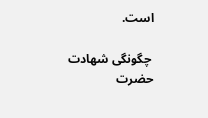است.

 چگونگی شهادت حضرت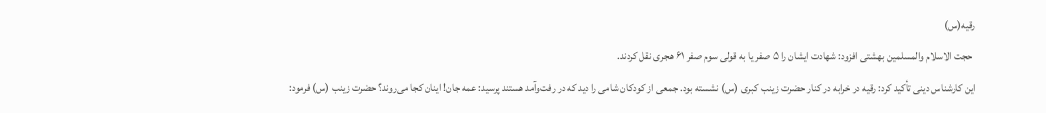رقیه(س)
 حجت الاسلام والمسلمین بهشتی افزود: شهادت ایشان را ۵ صفر یا به قولی سوم صفر ۶۱ هجری نقل کردند.
این کارشناس دینی تأکید کرد: رقیه در خرابه در کنار حضرت زینب کبری (س) نشسته بود. جمعی از کودکان شامی را دید که در رفت‌وآمد هستند پرسید: عمه جان! اینان کجا می‌روند؟ حضرت زینب (س) فرمود: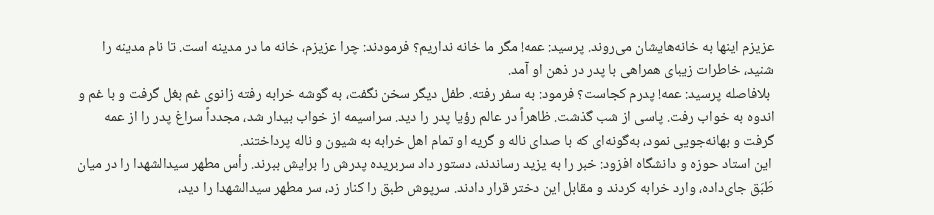عزیزم اینها به خانه‌هایشان می‌روند. پرسید: عمه! مگر ما خانه نداریم؟ فرمودند: چرا عزیزم، خانه ما در مدینه است. تا نام مدینه را شنید، خاطرات زیبای همراهی با پدر در ذهن او آمد.
 بلافاصله پرسید: عمه! پدرم کجاست؟ فرمود: به سفر رفته. طفل دیگر سخن نگفت، به گوشه خرابه رفته زانوی غم بغل گرفت و با غم و اندوه به خواب رفت. پاسی از شب گذشت. ظاهراً در عالم رؤیا پدر را دید. سراسیمه از خواب بیدار شد، مجدداً سراغ پدر را از عمه گرفت و بهانه‌جویی نمود، به‌گونه‌ای که با صدای ناله و گریه او تمام اهل خرابه به شیون و ناله پرداختند.
 این استاد حوزه و دانشگاه افزود: خبر را به یزید رساندند، دستور داد سربریده پدرش را برایش ببرند. رأس مطهر سیدالشهدا را در میان طَبَق جای‌داده، وارد خرابه کردند و مقابل این دختر قرار دادند. سرپوش طبق را کنار زد، سر مطهر سیدالشهدا را دید،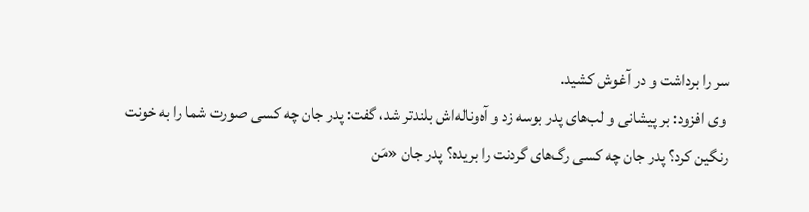سر را برداشت و در آغوش کشید.
 وی افزود: بر پیشانی و لب‌های پدر بوسه زد و آه‌وناله‌اش بلندتر شد، گفت: پدر جان چه کسی صورت شما را به خونت رنگین کرد؟ پدر جان چه کسی رگ‌های گردنت را بریده؟ پدر جان «مَن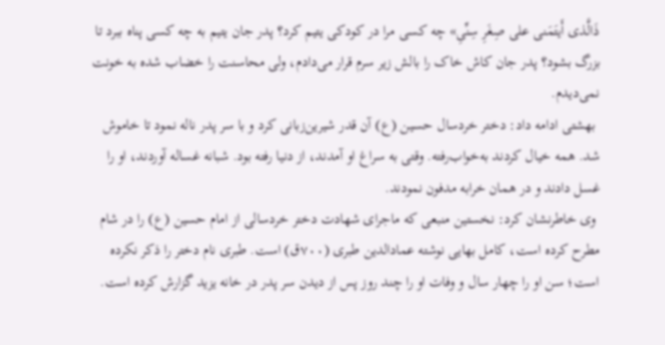ذَالَّذی أَیتَمَنی علی صِغَرِ سِنِّیِ» چه کسی مرا در کودکی یتیم کرد؟ پدر جان یتیم به چه کسی پناه ببرد تا بزرگ بشود؟ پدر جان کاش خاک را بالش زیر سرم قرار می‌دادم، ولی محاسنت را خضاب شده به خونت نمی‌دیدم.
 بهشتی ادامه داد: دختر خردسال حسین (ع) آن قدر شیرین‌زبانی کرد و با سر پدر ناله نمود تا خاموش شد. همه خیال کردند به‌خواب‌رفته. وقتی به سراغ او آمدند، از دنیا رفته بود. شبانه غساله آوردند، او را غسل دادند و در همان خرابه مدفون نمودند.
 وی خاطرنشان کرد: نخستین منبعی که ماجرای شهادت دختر خردسالی از امام حسین (ع) را در شام مطرح کرده است، کامل بهایی نوشته عمادالدین طبری (۷۰۰ق) است. طبری نام دختر را ذکر نکرده است؛ سن او را چهار سال و وفات او را چند روز پس از دیدن سر پدر در خانه یزید گزارش کرده است.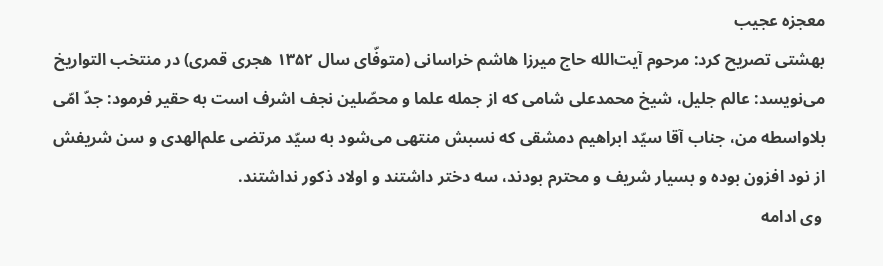معجزه عجیب
بهشتی تصریح کرد: مرحوم آیت‌الله حاج میرزا هاشم خراسانی (متوفّای سال ۱۳۵۲ هجری قمری) در منتخب التواریخ می‌نویسد: عالم جلیل، شیخ محمدعلی شامی که از جمله علما و محصّلین نجف اشرف است به حقیر فرمود: جدّ امّی بلاواسطه من، جناب آقا سیّد ابراهیم دمشقی که نسبش منتهی می‌شود به سیّد مرتضی علم‌الهدی و سن شریفش از نود افزون بوده و بسیار شریف و محترم بودند، سه دختر داشتند و اولاد ذکور نداشتند.
 وی ادامه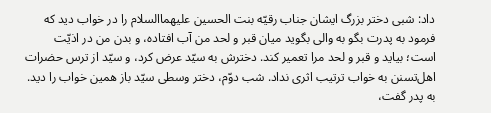داد: شبی دختر بزرگ ایشان جناب رقیّه بنت الحسین علیهماالسلام را در خواب دید که فرمود به پدرت بگو به والی بگوید میان قبر و لحد من آب افتاده، و بدن من در اذیّت است؛ بیاید و قبر و لحد مرا تعمیر کند. دخترش به سیّد عرض کرد، و سیّد از ترس حضرات اهل‌تسنن به خواب ترتیب اثری نداد. شب دوّم، دختر وسطی سیّد باز همین خواب را دید. به پدر گفت،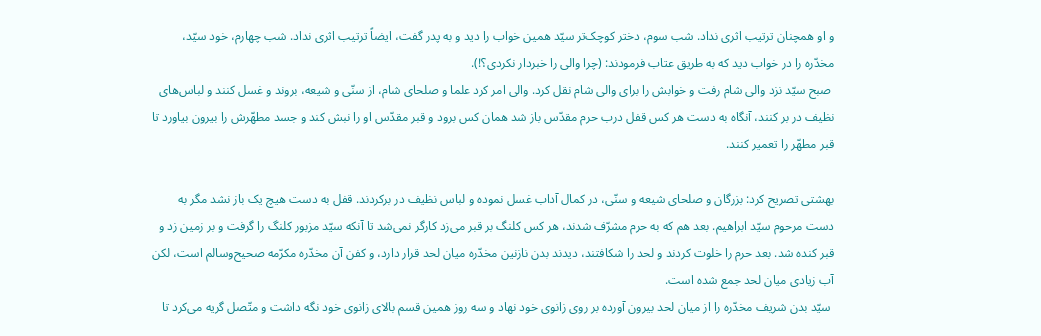و او همچنان ترتیب اثری نداد. شب سوم، دختر کوچک‌تر سیّد همین خواب را دید و به پدر گفت، ایضاً ترتیب اثری نداد. شب چهارم، خود سیّد، مخدّره را در خواب دید که به طریق عتاب فرمودند: (چرا والی را خبردار نکردی؟!).
 صبح سیّد نزد والی شام رفت و خوابش را برای والی شام نقل کرد. والی امر کرد علما و صلحای شام، از سنّی و شیعه، بروند و غسل کنند و لباس‌های نظیف در بر کنند، آنگاه به دست هر کس قفل درب حرم مقدّس باز شد همان کس برود و قبر مقدّس او را نبش کند و جسد مطهّرش را بیرون بیاورد تا قبر مطهّر را تعمیر کنند.

بهشتی تصریح کرد: بزرگان و صلحای شیعه و سنّی، در کمال آداب غسل نموده و لباس نظیف در برکردند. قفل به دست هیچ یک باز نشد مگر به دست مرحوم سیّد ابراهیم. بعد هم که به حرم مشرّف شدند، هر کس کلنگ بر قبر می‌زد کارگر نمی‌شد تا آنکه سیّد مزبور کلنگ را گرفت و بر زمین زد و قبر کنده شد. بعد حرم را خلوت کردند و لحد را شکافتند، دیدند بدن نازنین مخدّره میان لحد قرار دارد، و کفن آن مخدّره مکرّمه صحیح‌وسالم است، لکن آب زیادی میان لحد جمع شده است.
 سیّد بدن شریف مخدّره را از میان لحد بیرون آورده بر روی زانوی خود نهاد و سه روز همین قسم بالای زانوی خود نگه داشت و متّصل گریه می‌کرد تا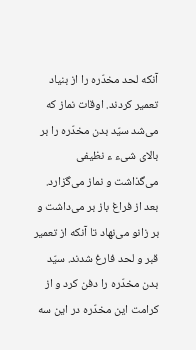آنکه لحد مخدّره را از بنیاد تعمیر کردند. اوقات نماز که می‌شد سیّد بدن مخدّره را بر بالای شیء ء نظیفی می‌گذاشت و نماز می‌گزارد. بعد از فراغ باز بر می‌داشت و بر زانو می‌نهاد تا آنکه از تعمیر قبر و لحد فارغ شدند. سیّد بدن مخدّره را دفن کرد و از کرامت این مخدّره در این سه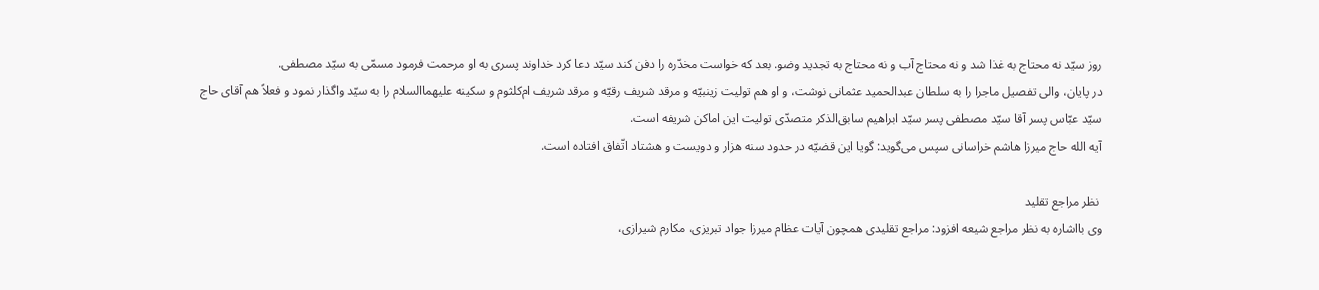روز سیّد نه محتاج به غذا شد و نه محتاج آب و نه محتاج به تجدید وضو. بعد که خواست مخدّره را دفن کند سیّد دعا کرد خداوند پسری به او مرحمت فرمود مسمّی به سیّد مصطفی.
در پایان، والی تفصیل ماجرا را به سلطان عبدالحمید عثمانی نوشت، و او هم تولیت زینبیّه و مرقد شریف رقیّه و مرقد شریف ام‌کلثوم و سکینه علیهماالسلام را به سیّد واگذار نمود و فعلاً هم آقای حاج سیّد عبّاس پسر آقا سیّد مصطفی پسر سیّد ابراهیم سابق‌الذکر متصدّی تولیت این اماکن شریفه است.
آیه الله حاج میرزا هاشم خراسانی سپس می‌گوید: گویا این قضیّه در حدود سنه هزار و دویست و هشتاد اتّفاق افتاده است.

 نظر مراجع تقلید
وی بااشاره به نظر مراجع شیعه افزود: مراجع تقلیدی همچون آیات عظام میرزا جواد تبریزی، مکارم شیرازی،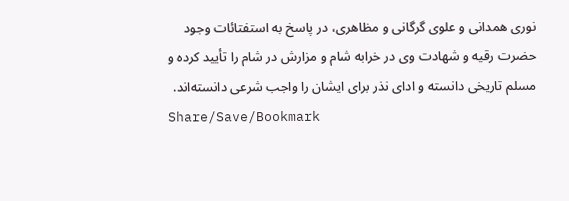نوری همدانی و علوی گرگانی و مظاهری، در پاسخ به استفتائات وجود حضرت رقیه و شهادت وی در خرابه شام و مزارش در شام را تأیید کرده و مسلم تاریخی دانسته و ادای نذر برای ایشان را واجب شرعی دانسته‌اند.
Share/Save/Bookmark